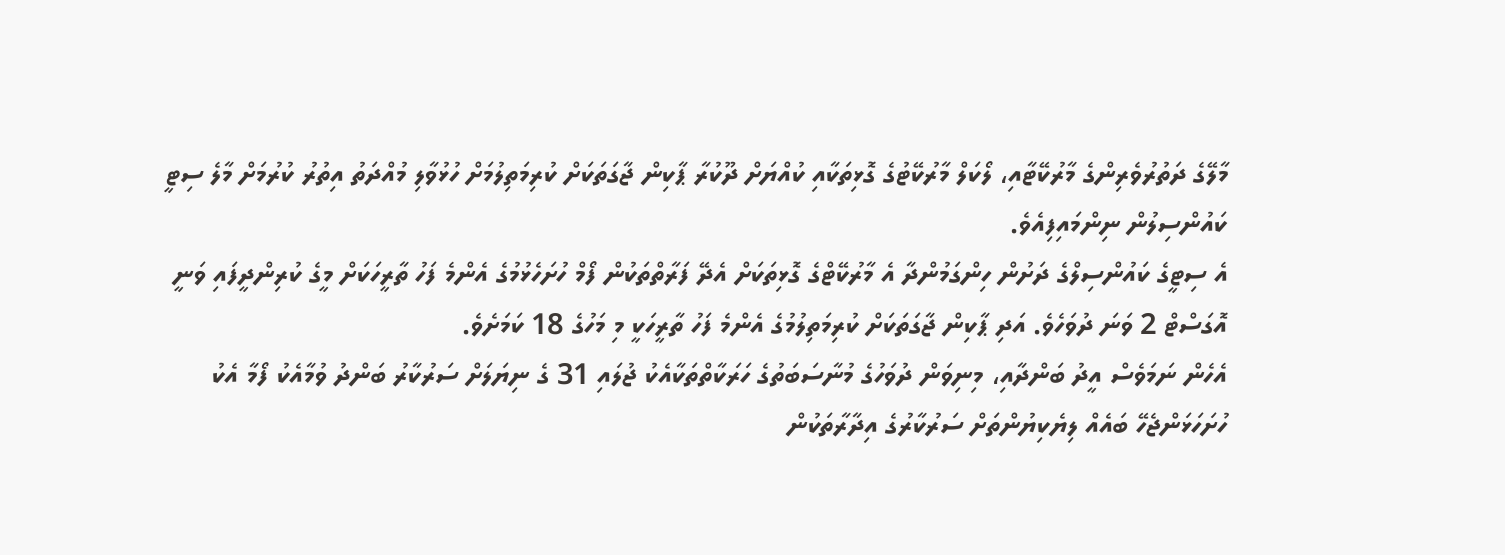މާލޭގެ ދަތުރުވެރިންގެ މާރުކޭޓާއި، ލޯކަލް މާރުކޭޓުގެ ގޮޅިތަކާއި ކުއްޔަށް ދޫކުރާ ޕާކިން ޖާގަތަކަށް ކުރިމަތިލުމަށް ހުޅުވާލި މުއްދަތު އިތުރު ކުރުމަށް މާލެ ސިޓީ ކައުންސިލުން ނިންމައިފިއެވެ.
އެ ސިޓީގެ ކައުންސިލްގެ ދަށުން ހިންގަމުންދާ އެ މާރުކޭޓްގެ ގޮޅިތަކަށް އެދޭ ފަރާތްތަކުން ފޯމް ހުށަހެޅުމުގެ އެންމެ ފަހު ތާރީހަކަށް މީގެ ކުރިންދީފައި ވަނީ އޮގަސްޓް 2 ވަނަ ދުވަހެވެ. އަދި ޕާކިން ޖާގަތަކަށް ކުރިމަތިލުމުގެ އެންމެ ފަހު ތާރީހަކީ މި މަހުގެ 18 ކަމަށެވެ.
އެހެން ނަމަވެސް އީދު ބަންދާއި، މިނިވަން ދުވަހުގެ މުނާސަބަތުގެ ހަރަކާތްތަކާއެކު ޖުލައި 31 ގެ ނިޔަލަށް ސަރުކާރު ބަންދު ވުމާއެކު ފޯމާ އެކު ހުށަހަޅަންޖެހޭ ބައެއް ލިޔެކިޔުންތަށް ސަރުކާރުގެ އިދާރާތަކުން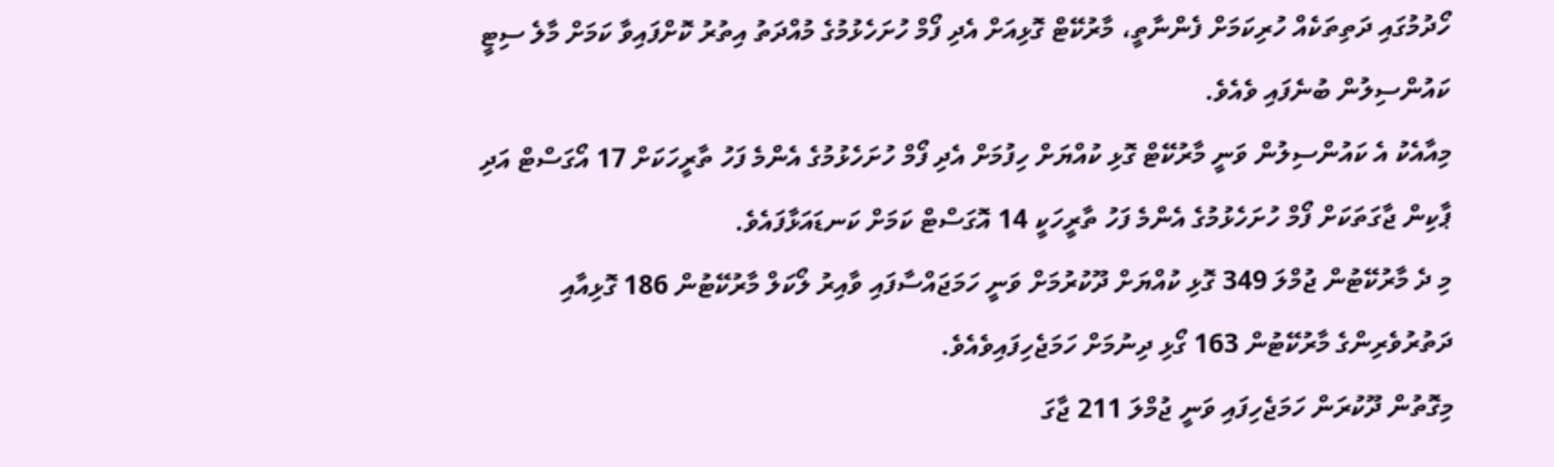ހޯދުމުގައި ދަތިތަކެއް ހުރިކަމަށް ފެންނާތީ، މާރުކޭޓް ގޮޅިއަށް އެދި ފޯމް ހުށަހެޅުމުގެ މުއްދަތު އިތުރު ކޮށްފައިވާ ކަމަށް މާލެ ސިޓީ ކައުންސިލުން ބުނެފައި ވެއެވެ.
މިއާއެކު އެ ކައުންސިލުން ވަނީ މާރުކޭޓް ގޮޅި ކުއްޔަށް ހިފުމަށް އެދި ފޯމް ހުށަހެޅުމުގެ އެންމެ ފަހު ތާރީހަކަށް 17 އޯގަސްޓް އަދި ޕާކިން ޖާގަތަކަށް ފޯމް ހުށަހެޅުމުގެ އެންމެ ފަހު ތާރީހަކީ 14 އޮގަސްޓް ކަމަށް ކަނޑައަޅާފައެވެ.
މި ދެ މާރުކޭޓުން ޖުމްލަ 349 ގޮޅި ކުއްޔަށް ދޫކުރުމަށް ވަނީ ހަމަޖައްސާފައި ވާއިރު ލޯކަލް މާރުކޭޓުން 186 ގޮޅިއާއި ދަތުރުވެރިންގެ މާރުކޭޓުން 163 ގޯޅި ދިނުމަށް ހަމަޖެހިފައިވެއެވެ.
މިގޮތުން ދޫކުރަން ހަމަޖެހިފައި ވަނީ ޖުމްލަ 211 ޖާގަ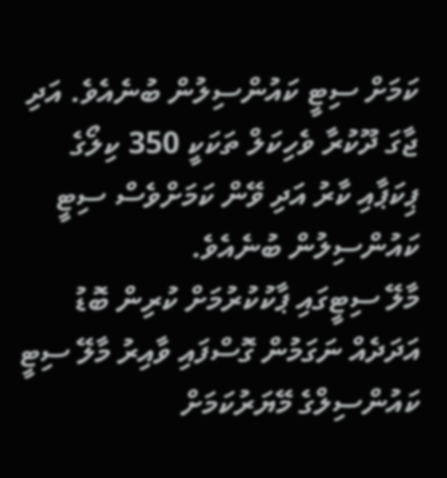ކަމަށް ސިޓީ ކައުންސިލުން ބުނެއެވެ. އަދި ޖާގަ ދޫކުރާ ވެހިކަލް ތަކަކީ 350 ކިލޯގެ ޕިކަޕާއި ކާރު އަދި ވޭން ކަމަށްވެސް ސިޓީ ކައުންސިލުން ބުނެއެވެ.
މާލޭ ސިޓީގައި ޕާކުކުރުމަށް ކުރިން ބޮޑު އަދަދެއް ނަގަމުން ގޮސްފައި ވާއިރު މާލޭ ސިޓީ ކައުންސިލްގެ މޭޔަރުކަމަށް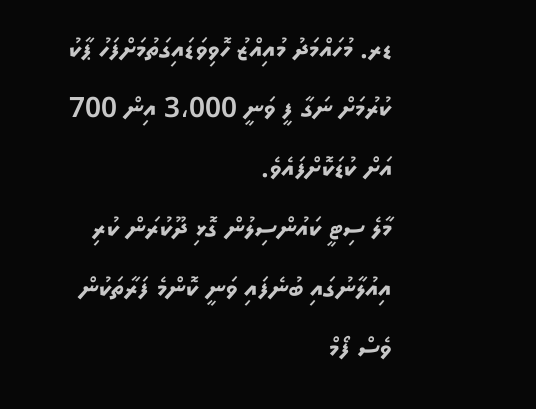ޑރ. މުހައްމަދު މުއިއްޒު ހޮވިވަޑައިގަތުމަށްފަހު ޕާކު ކުރުމަށް ނަގާ ފީ ވަނީ 3،000 އިން 700 އަށް ކުޑަކޮށްފައެވެ.
މާލެ ސިޓީ ކައުންސިލުން ގޮޅި ދޫކުރަން ކުރި އިއުލާނުގައި ބުނެފައި ވަނީ ކޮންމެ ފަރާތަކުން ވެސް ފޯމް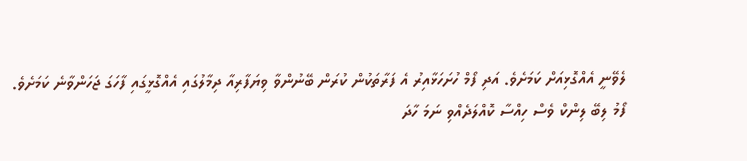ލެވޭނީ އެއްގޮޅިއަށް ކަމަށެވެ. އަދި ފޯމް ހުށަހަޅާއިރު އެ ފަރާތަކުން ކުރަން ބޭނުންވާ ވިޔަފާރިއާ ދިމާލުގައި އެއްގޮޅީގައި ފާހަގަ ޖަހަންވާނެ ކަމަށެވެ.
ފޯމު ލިބޭ ލިންކް ވެސް ހިއްސާ ކޮއްލަދެއްވި ނަމަ ހާދަ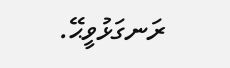ރަނގަޅުވީޙޭ.